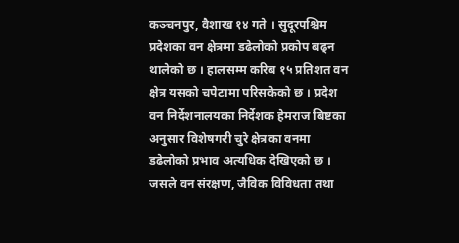कञ्चनपुर, वैशाख १४ गते । सुदूरपश्चिम प्रदेशका वन क्षेत्रमा डढेलोको प्रकोप बढ्न थालेको छ । हालसम्म करिब १५ प्रतिशत वन क्षेत्र यसको चपेटामा परिसकेको छ । प्रदेश वन निर्देशनालयका निर्देशक हेमराज बिष्टका अनुसार विशेषगरी चुरे क्षेत्रका वनमा डढेलोको प्रभाव अत्यधिक देखिएको छ । जसले वन संरक्षण, जैविक विविधता तथा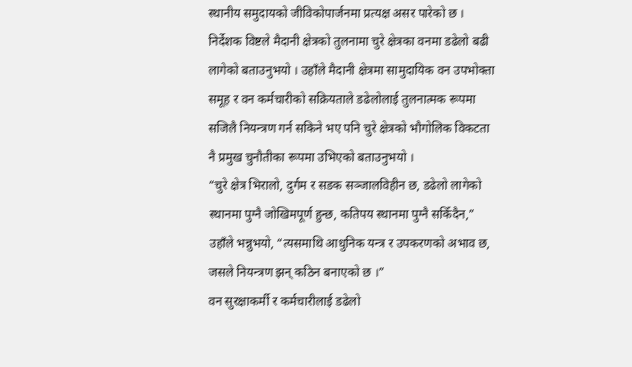स्थानीय समुदायको जीविकोपार्जनमा प्रत्यक्ष असर पारेको छ ।
निर्देशक विष्टले मैदानी क्षेत्रको तुलनामा चुरे क्षेत्रका वनमा डढेलो बढी लागेको बताउनुभयो । उहाँले मैदानी क्षेत्रमा सामुदायिक वन उपभोक्ता समूह र वन कर्मचारीको सक्रियताले डढेलोलाई तुलनात्मक रूपमा सजिलै नियन्त्रण गर्न सकिने भए पनि चुरे क्षेत्रको भौगोलिक विकटता नै प्रमुख चुनौतीका रूपमा उभिएको बताउनुभयो ।
“चुरे क्षेत्र भिरालो, दुर्गम र सडक सञ्जालविहीन छ, डढेलो लागेको स्थानमा पुग्नै जोखिमपूर्ण हुन्छ, कतिपय स्थानमा पुग्नै सकिँदैन,” उहाँले भन्नुभयो, “त्यसमाथि आधुनिक यन्त्र र उपकरणको अभाव छ, जसले नियन्त्रण झन् कठिन बनाएको छ ।”
वन सुरक्षाकर्मी र कर्मचारीलाई डढेलो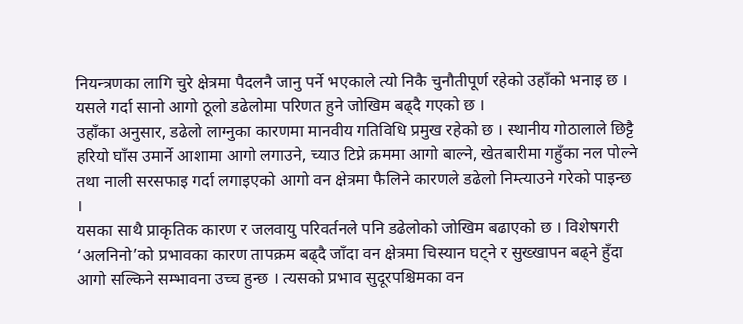नियन्त्रणका लागि चुरे क्षेत्रमा पैदलनै जानु पर्ने भएकाले त्यो निकै चुनौतीपूर्ण रहेको उहाँको भनाइ छ । यसले गर्दा सानो आगो ठूलो डढेलोमा परिणत हुने जोखिम बढ्दै गएको छ ।
उहाँका अनुसार, डढेलो लाग्नुका कारणमा मानवीय गतिविधि प्रमुख रहेको छ । स्थानीय गोठालाले छिट्टै हरियो घाँस उमार्ने आशामा आगो लगाउने, च्याउ टिप्ने क्रममा आगो बाल्ने, खेतबारीमा गहुँका नल पोल्ने तथा नाली सरसफाइ गर्दा लगाइएको आगो वन क्षेत्रमा फैलिने कारणले डढेलो निम्त्याउने गरेको पाइन्छ ।
यसका साथै प्राकृतिक कारण र जलवायु परिवर्तनले पनि डढेलोको जोखिम बढाएको छ । विशेषगरी ‘अलनिनो’को प्रभावका कारण तापक्रम बढ्दै जाँदा वन क्षेत्रमा चिस्यान घट्ने र सुख्खापन बढ्ने हुँदा आगो सल्किने सम्भावना उच्च हुन्छ । त्यसको प्रभाव सुदूरपश्चिमका वन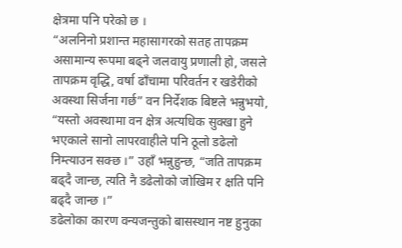क्षेत्रमा पनि परेको छ ।
“अलनिनो प्रशान्त महासागरको सतह तापक्रम असामान्य रूपमा बढ्ने जलवायु प्रणाली हो, जसले तापक्रम वृद्धि, वर्षा ढाँचामा परिवर्तन र खडेरीको अवस्था सिर्जना गर्छ” वन निर्देशक बिष्टले भन्नुभयो, “यस्तो अवस्थामा वन क्षेत्र अत्यधिक सुक्खा हुने भएकाले सानो लापरवाहीले पनि ठूलो डढेलो निम्त्याउन सक्छ ।” उहाँ भन्नुहुन्छ, “जति तापक्रम बढ्दै जान्छ, त्यति नै डढेलोको जोखिम र क्षति पनि बढ्दै जान्छ ।”
डढेलोका कारण वन्यजन्तुको बासस्थान नष्ट हुनुका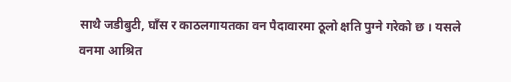साथै जडीबुटी, घाँस र काठलगायतका वन पैदावारमा ठूलो क्षति पुग्ने गरेको छ । यसले वनमा आश्रित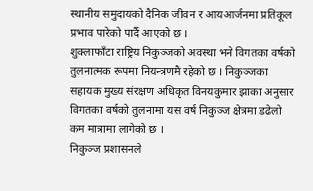स्थानीय समुदायको दैनिक जीवन र आयआर्जनमा प्रतिकूल प्रभाव पारेको पार्दै आएको छ ।
शुक्लाफाँटा राष्ट्रिय निकुञ्जको अवस्था भने विगतका वर्षको तुलनात्मक रूपमा नियन्त्रणमै रहेको छ । निकुञ्जका सहायक मुख्य संरक्षण अधिकृत विनयकुमार झाका अनुसार विगतका वर्षको तुलनामा यस वर्ष निकुञ्ज क्षेत्रमा डढेलो कम मात्रामा लागेको छ ।
निकुञ्ज प्रशासनले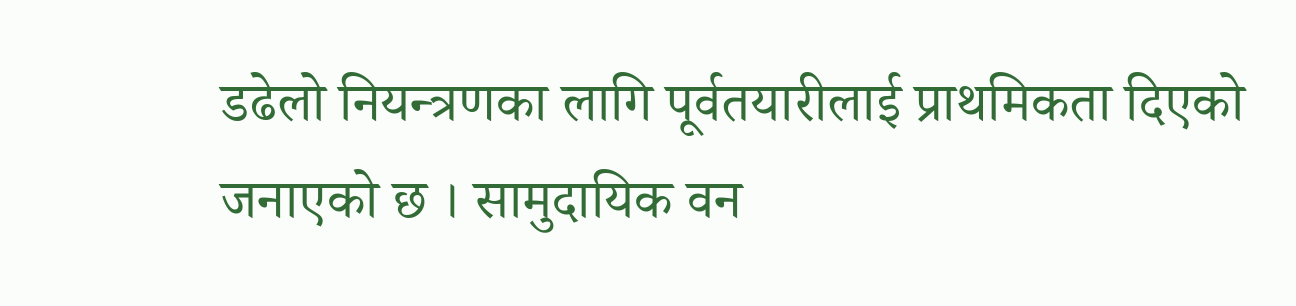डढेलो नियन्त्रणका लागि पूर्वतयारीलाई प्राथमिकता दिएको जनाएको छ । सामुदायिक वन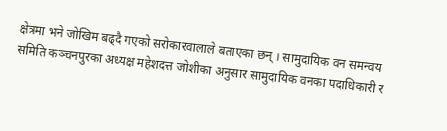क्षेत्रमा भने जोखिम बढ्दै गएको सरोकारवालाले बताएका छन् । सामुदायिक वन समन्वय समिति कञ्चनपुरका अध्यक्ष महेशदत्त जोशीका अनुसार सामुदायिक वनका पदाधिकारी र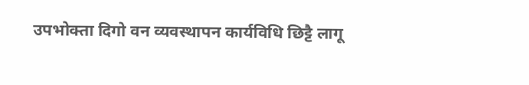उपभोक्ता दिगो वन व्यवस्थापन कार्यविधि छिट्टै लागू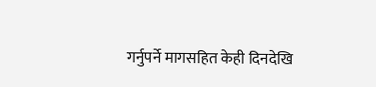गर्नुपर्ने मागसहित केही दिनदेखि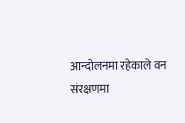आन्दोलनमा रहेकाले वन संरक्षणमा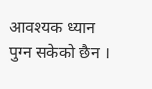आवश्यक ध्यान पुग्न सकेको छैन ।